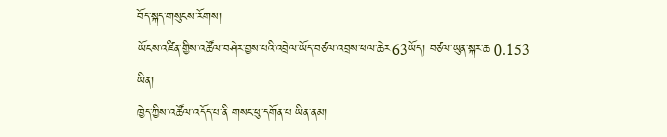བོད་སྐད་གསུངས་རོགས།
ཡོངས་འཛིན་གྱིས་འཚོལ་བཤེར་བྱས་པའི་འབྲེལ་ཡོད་བཙལ་འབྲས་ཕལ་ཆེར63ཡོད། བཙལ་ཡུན་སྐར་ཆ 0.153
ཡིན།
ཁྱེད་ཀྱིས་འཚོལ་འདོད་པ་ནི གསང་ཕུ་དགོན་པ ཡིན་ནམ།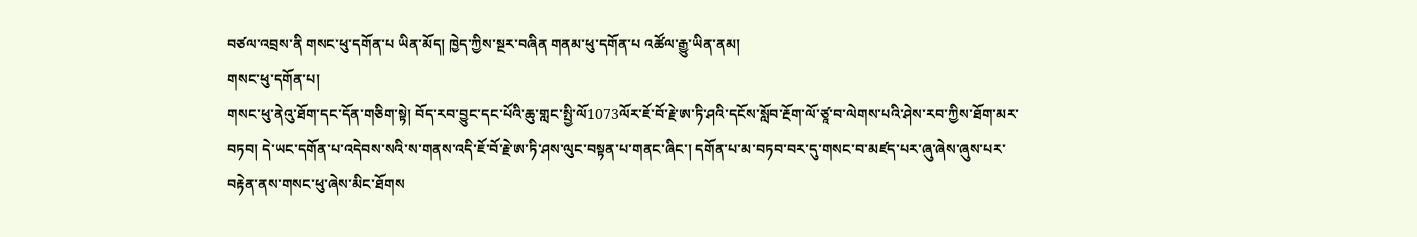བཙལ་འབྲས་ནི གསང་ཕུ་དགོན་པ ཡིན་མོད། ཁྱེད་ཀྱིས་སྔར་བཞིན གནམ་ཕུ་དགོན་པ འཚོལ་རྒྱུ་ཡིན་ནམ།
གསང་ཕུ་དགོན་པ།
གསང་ཕུ་ནེའུ་ཐོག་དང་དོན་གཅིག་སྟེ། བོད་རབ་བྱུང་དང་པོའི་ཆུ་གླང་སྤྱི་ལོ1073ལོར་ཇོ་བོ་རྗེ་ཨ་ཏི་ཤའི་དངོས་སློབ་རྔོག་ལོ་ཙཱ་བ་ལེགས་པའི་ཤེས་རབ་ཀྱིས་ཐོག་མར་བཏབ། དེ་ཡང་དགོན་པ་འདེབས་སའི་ས་གནས་འདི་ཇོ་བོ་རྗེ་ཨ་ཏི་ཤས་ལུང་བསྟན་པ་གནང་ཞིང་། དགོན་པ་མ་བཏབ་བར་དུ་གསང་བ་མཛད་པར་ཞུ་ཞེས་ཞུས་པར་བརྟེན་ནས་གསང་ཕུ་ཞེས་མིང་ཐོགས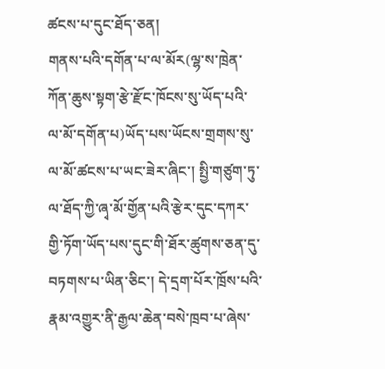ཚངས་པ་དུང་ཐོད་ཅན།
གནས་པའི་དགོན་པ་ལ་མོར(ལྷ་ས་ཁྲེན་ཀོན་ཆུས་སྟག་རྩེ་རྫོང་ཁོངས་སུ་ཡོད་པའི་ལ་མོ་དགོན་པ)ཡོད་པས་ཡོངས་གྲགས་སུ་ལ་མོ་ཚངས་པ་ཡང་ཟེར་ཞིང་། སྤྱི་གཙུག་ཏུ་ལ་ཐོད་ཀྱི་ཞྭ་མོ་གྱོན་པའི་རྩེར་དུང་དཀར་གྱི་ཏོག་ཡོད་པས་དུང་གི་ཐོར་ཚུགས་ཅན་དུ་བཏགས་པ་ཡིན་ཅིང་། དེ་དྲག་པོར་ཁྲོས་པའི་རྣམ་འགྱུར་ནི་རྒྱལ་ཆེན་བསེ་ཁྲབ་པ་ཞེས་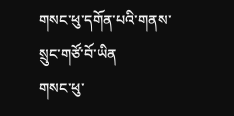གསང་ཕུ་དགོན་པའི་གནས་སྲུང་གཙོ་བོ་ཡིན
གསང་ཕུ་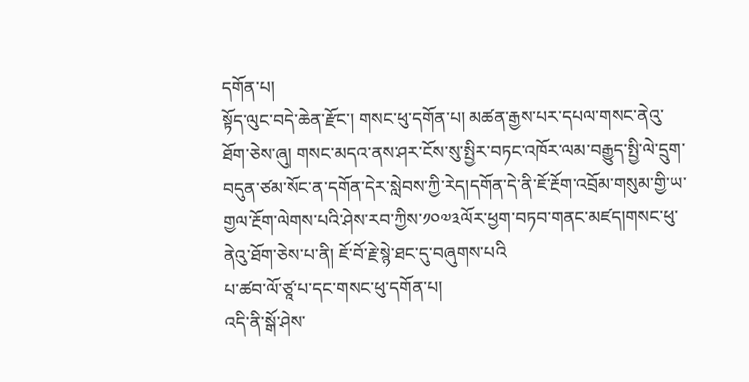དགོན་པ།
སྟོད་ལུང་བདེ་ཆེན་རྫོང་། གསང་ཕུ་དགོན་པ། མཚན་རྒྱས་པར་དཔལ་གསང་ནེའུ་ཐོག་ཅེས་ཞུ། གསང་མདའ་ནས་ཤར་ངོས་སུ་སྤྱིར་བཏང་འཁོར་ལམ་བརྒྱུད་སྤྱི་ལེ་དྲུག་བདུན་ཙམ་སོང་ན་དགོན་དེར་སླེབས་ཀྱི་རེད།དགོན་དེ་ནི་ཇོ་རྔོག་འབྲོམ་གསུམ་གྱི་ཡ་གྱལ་རྔོག་ལེགས་པའི་ཤེས་རབ་ཀྱིས་༡༠༧༣ལོར་ཕྱག་བཏབ་གནང་མཛད།གསང་ཕུ་ནེའུ་ཐོག་ཅེས་པ་ནི། ཇོ་བོ་རྗེ་སྙེ་ཐང་དུ་བཞུགས་པའི
པ་ཚབ་ལོ་ཙཱ་པ་དང་གསང་ཕུ་དགོན་པ།
འདི་ནི་སྒོ་ཤེས་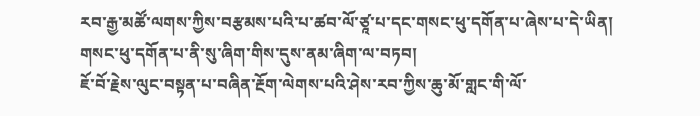རབ་རྒྱ་མཚོ་ལགས་ཀྱིས་བརྩམས་པའི་པ་ཚབ་ལོ་ཙཱ་པ་དང་གསང་ཕུ་དགོན་པ་ཞེས་པ་དེ་ཡིན།
གསང་ཕུ་དགོན་པ་ནི་སུ་ཞིག་གིས་དུས་ནམ་ཞིག་ལ་བཏབ།
ཇོ་བོ་རྗེས་ལུང་བསྟན་པ་བཞིན་རྔོག་ལེགས་པའི་ཤེས་རབ་ཀྱིས་ཆུ་མོ་གླང་གི་ལོ་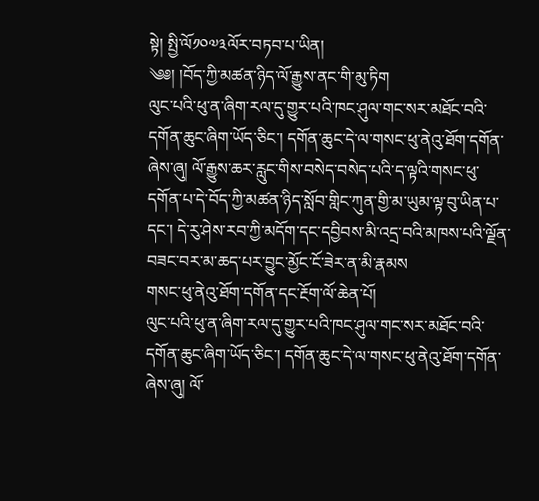སྟེ། སྤྱི་ལོ༡༠༧༣ལོར་བཏབ་པ་ཡིན།
༄༅། །བོད་ཀྱི་མཚན་ཉིད་ལོ་རྒྱུས་ནང་གི་མུ་ཏིག
ལུང་པའི་ཕུ་ན་ཞིག་རལ་དུ་གྱུར་པའི་ཁང་ཤུལ་གང་སར་མཐོང་བའི་དགོན་ཆུང་ཞིག་ཡོད་ཅིང་། དགོན་ཆུང་དེ་ལ་གསང་ཕུ་ནེའུ་ཐོག་དགོན་ཞེས་ཞུ། ལོ་རྒྱུས་ཆར་རླུང་གིས་བསེད་བསེད་པའི་ད་ལྟའི་གསང་ཕུ་དགོན་པ་དེ་བོད་ཀྱི་མཚན་ཉིད་སློབ་གླིང་ཀུན་གྱི་མ་ཡུམ་ལྟ་བུ་ཡིན་པ་དང་། དེ་རུ་ཤེས་རབ་ཀྱི་མདོག་དང་དབྱིབས་མི་འདྲ་བའི་མཁས་པའི་ལྗོན་བཟང་བར་མ་ཆད་པར་བྱུང་མྱོང་ངོ་ཟེར་ན་མི་རྣམས
གསང་ཕུ་ནེའུ་ཐོག་དགོན་དང་རྔོག་ལོ་ཆེན་པོ།
ལུང་པའི་ཕུ་ན་ཞིག་རལ་དུ་གྱུར་པའི་ཁང་ཤུལ་གང་སར་མཐོང་བའི་དགོན་ཆུང་ཞིག་ཡོད་ཅིང་། དགོན་ཆུང་དེ་ལ་གསང་ཕུ་ནེའུ་ཐོག་དགོན་ཞེས་ཞུ། ལོ་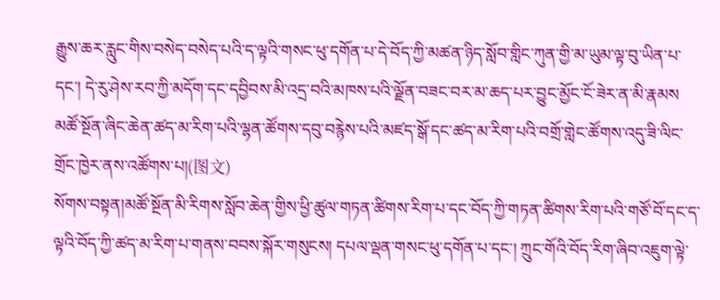རྒྱུས་ཆར་རླུང་གིས་བསེད་བསེད་པའི་ད་ལྟའི་གསང་ཕུ་དགོན་པ་དེ་བོད་ཀྱི་མཚན་ཉིད་སློབ་གླིང་ཀུན་གྱི་མ་ཡུམ་ལྟ་བུ་ཡིན་པ་དང་། དེ་རུ་ཤེས་རབ་ཀྱི་མདོག་དང་དབྱིབས་མི་འདྲ་བའི་མཁས་པའི་ལྗོན་བཟང་བར་མ་ཆད་པར་བྱུང་མྱོང་ངོ་ཟེར་ན་མི་རྣམས
མཚོ་སྔོན་ཞིང་ཆེན་ཚད་མ་རིག་པའི་ལྷན་ཚོགས་དབུ་བརྙེས་པའི་མཛད་སྒོ་དང་ཚད་མ་རིག་པའི་བགྲོ་གླེང་ཚོགས་འདུ་ཟི་ལིང་གྲོང་ཁྱེར་ནས་འཚོགས་པ།(图文)
སོགས་བསྟན།མཚོ་སྔོན་མི་རིགས་སློབ་ཆེན་གྱིས་ཕྱི་ཚུལ་གཏན་ཚིགས་རིག་པ་དང་བོད་ཀྱི་གཏན་ཚིགས་རིག་པའི་གཙོ་བོ་དང་ད་ལྟའི་བོད་ཀྱི་ཚད་མ་རིག་པ་གནས་བབས་སྐོར་གསུངས། དཔལ་ལྡན་གསང་ཕུ་དགོན་པ་དང་། ཀྲུང་གོའི་བོད་རིག་ཞིབ་འཇུག་ལྟེ་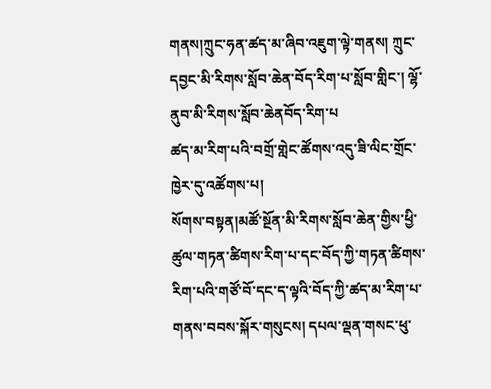གནས།ཀྲུང་ཧན་ཚད་མ་ཞིབ་འཇུག་ལྟེ་གནས། ཀྲུང་དབྱང་མི་རིགས་སློབ་ཆེན་བོད་རིག་པ་སློབ་གླིང་། ལྷོ་ནུབ་མི་རིགས་སློབ་ཆེནབོད་རིག་པ
ཚད་མ་རིག་པའི་བགྲོ་གླེང་ཚོགས་འདུ་ཟི་ལིང་གྲོང་ཁྱེར་དུ་འཚོགས་པ།
སོགས་བསྟན།མཚོ་སྔོན་མི་རིགས་སློབ་ཆེན་གྱིས་ཕྱི་ཚུལ་གཏན་ཚིགས་རིག་པ་དང་བོད་ཀྱི་གཏན་ཚིགས་རིག་པའི་གཙོ་བོ་དང་ད་ལྟའི་བོད་ཀྱི་ཚད་མ་རིག་པ་གནས་བབས་སྐོར་གསུངས། དཔལ་ལྡན་གསང་ཕུ་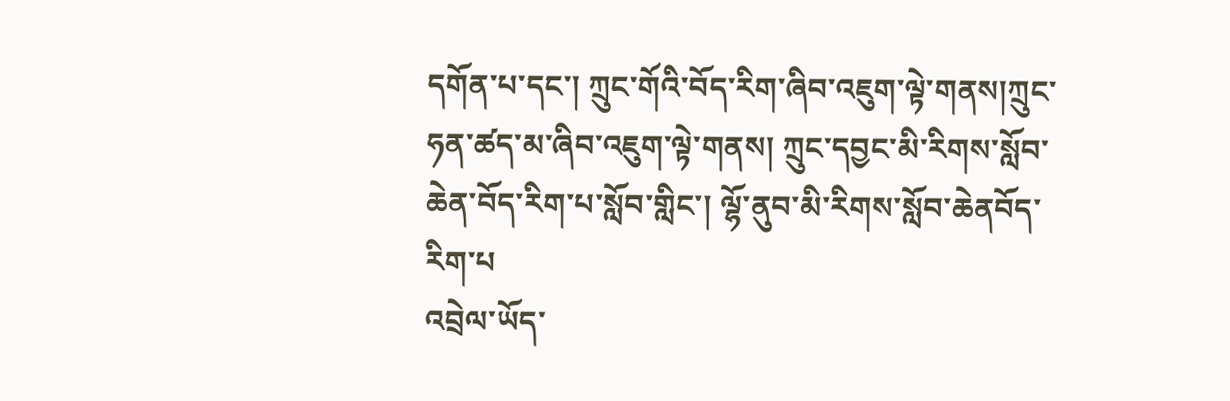དགོན་པ་དང་། ཀྲུང་གོའི་བོད་རིག་ཞིབ་འཇུག་ལྟེ་གནས།ཀྲུང་ཧན་ཚད་མ་ཞིབ་འཇུག་ལྟེ་གནས། ཀྲུང་དབྱང་མི་རིགས་སློབ་ཆེན་བོད་རིག་པ་སློབ་གླིང་། ལྷོ་ནུབ་མི་རིགས་སློབ་ཆེནབོད་རིག་པ
འབྲེལ་ཡོད་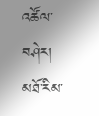འཚོལ་བཤེར།
མཐོ་རིམ་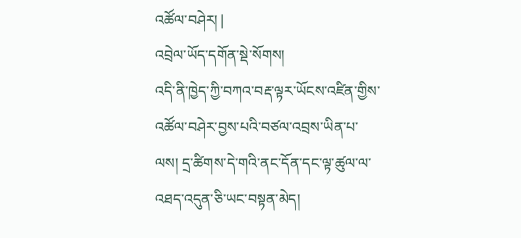འཚོལ་བཤེར། |
འབྲེལ་ཡོད་དགོན་སྡེ་སོགས།
འདི་ནི་ཁྱེད་ཀྱི་བཀའ་བརྡ་ལྟར་ཡོངས་འཛིན་གྱིས་འཚོལ་བཤེར་བྱས་པའི་བཙལ་འབྲས་ཡིན་པ་ལས། དྲ་ཚིགས་དེ་གའི་ནང་དོན་དང་ལྟ་ཚུལ་ལ་འཐད་འདུན་ཅི་ཡང་བསྟན་མེད།